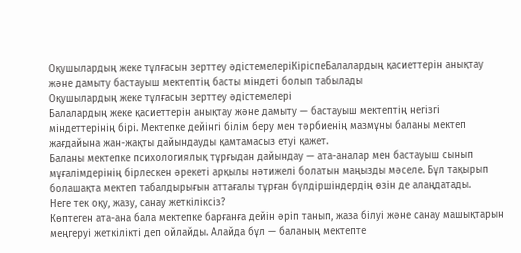Оқушылардың жеке тұлғасын зерттеу әдістемелеріКіріспеБалалардың қасиеттерін анықтау және дамыту бастауыш мектептің басты міндеті болып табылады
Оқушылардың жеке тұлғасын зерттеу әдістемелері
Балалардың жеке қасиеттерін анықтау және дамыту — бастауыш мектептің негізгі міндеттерінің бірі. Мектепке дейінгі білім беру мен тәрбиенің мазмұны баланы мектеп жағдайына жан-жақты дайындауды қамтамасыз етуі қажет.
Баланы мектепке психологиялық тұрғыдан дайындау — ата-аналар мен бастауыш сынып мұғалімдерінің бірлескен әрекеті арқылы нәтижелі болатын маңызды мәселе. Бұл тақырып болашақта мектеп табалдырығын аттағалы тұрған бүлдіршіндердің өзін де алаңдатады.
Неге тек оқу, жазу, санау жеткіліксіз?
Көптеген ата-ана бала мектепке барғанға дейін әріп танып, жаза білуі және санау машықтарын меңгеруі жеткілікті деп ойлайды. Алайда бұл — баланың мектепте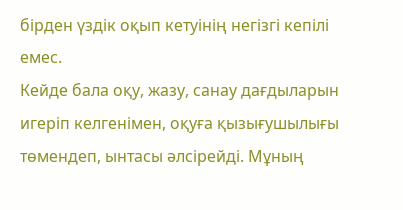бірден үздік оқып кетуінің негізгі кепілі емес.
Кейде бала оқу, жазу, санау дағдыларын игеріп келгенімен, оқуға қызығушылығы төмендеп, ынтасы әлсірейді. Мұның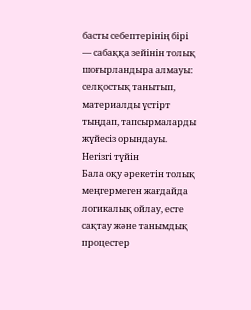басты себептерінің бірі — сабаққа зейінін толық шоғырландыра алмауы: селқостық танытып, материалды үстірт тыңдап, тапсырмаларды жүйесіз орындауы.
Негізгі түйін
Бала оқу әрекетін толық меңгермеген жағдайда логикалық ойлау, есте сақтау және танымдық процестер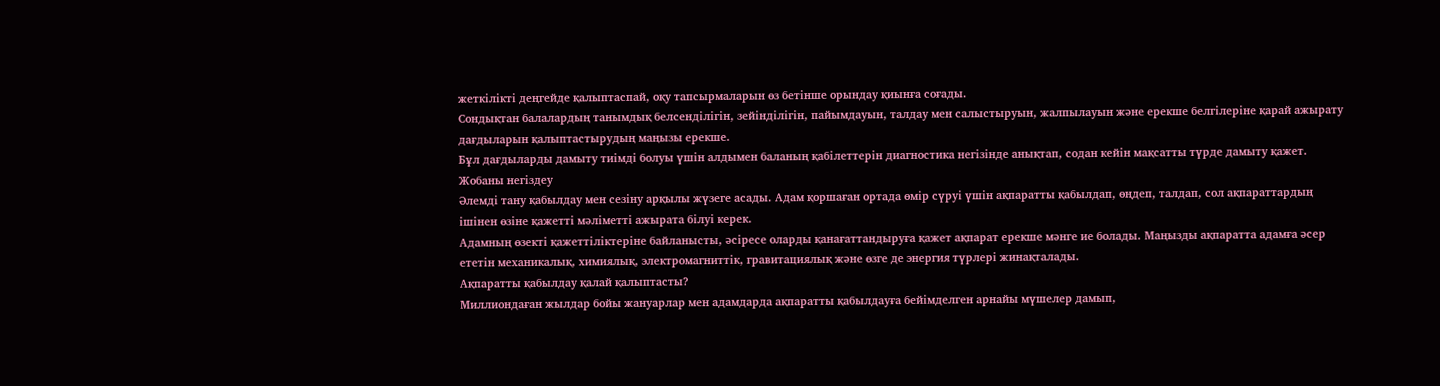жеткілікті деңгейде қалыптаспай, оқу тапсырмаларын өз бетінше орындау қиынға соғады.
Сондықтан балалардың танымдық белсенділігін, зейінділігін, пайымдауын, талдау мен салыстыруын, жалпылауын және ерекше белгілеріне қарай ажырату дағдыларын қалыптастырудың маңызы ерекше.
Бұл дағдыларды дамыту тиімді болуы үшін алдымен баланың қабілеттерін диагностика негізінде анықтап, содан кейін мақсатты түрде дамыту қажет.
Жобаны негіздеу
Әлемді тану қабылдау мен сезіну арқылы жүзеге асады. Адам қоршаған ортада өмір сүруі үшін ақпаратты қабылдап, өңдеп, талдап, сол ақпараттардың ішінен өзіне қажетті мәліметті ажырата білуі керек.
Адамның өзекті қажеттіліктеріне байланысты, әсіресе оларды қанағаттандыруға қажет ақпарат ерекше мәнге ие болады. Маңызды ақпаратта адамға әсер ететін механикалық, химиялық, электромагниттік, гравитациялық және өзге де энергия түрлері жинақталады.
Ақпаратты қабылдау қалай қалыптасты?
Миллиондаған жылдар бойы жануарлар мен адамдарда ақпаратты қабылдауға бейімделген арнайы мүшелер дамып,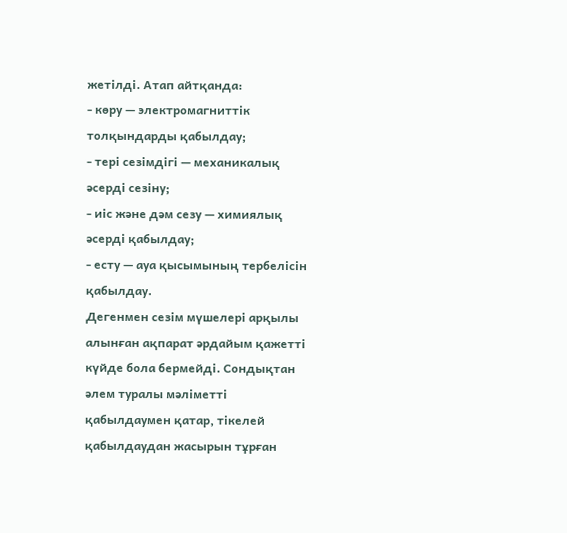жетілді. Атап айтқанда:
- көру — электромагниттік толқындарды қабылдау;
- тері сезімдігі — механикалық әсерді сезіну;
- иіс және дәм сезу — химиялық әсерді қабылдау;
- есту — ауа қысымының тербелісін қабылдау.
Дегенмен сезім мүшелері арқылы алынған ақпарат әрдайым қажетті күйде бола бермейді. Сондықтан әлем туралы мәліметті қабылдаумен қатар, тікелей қабылдаудан жасырын тұрған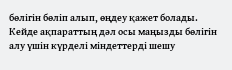бөлігін бөліп алып, өңдеу қажет болады.
Кейде ақпараттың дәл осы маңызды бөлігін алу үшін күрделі міндеттерді шешу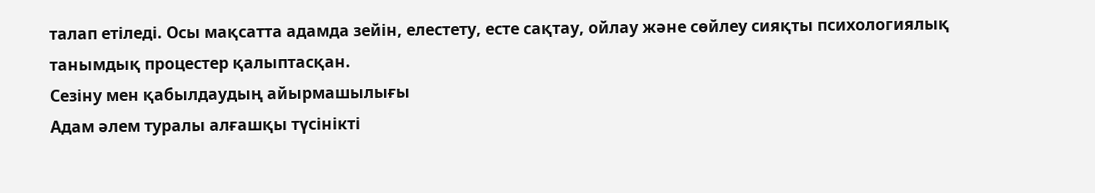талап етіледі. Осы мақсатта адамда зейін, елестету, есте сақтау, ойлау және сөйлеу сияқты психологиялық танымдық процестер қалыптасқан.
Сезіну мен қабылдаудың айырмашылығы
Адам әлем туралы алғашқы түсінікті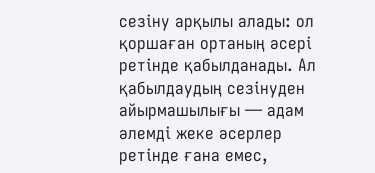сезіну арқылы алады: ол қоршаған ортаның әсері ретінде қабылданады. Ал қабылдаудың сезінуден айырмашылығы — адам әлемді жеке әсерлер ретінде ғана емес,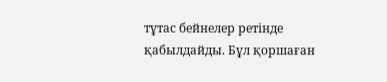тұтас бейнелер ретінде қабылдайды. Бұл қоршаған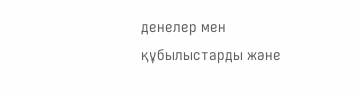денелер мен құбылыстарды және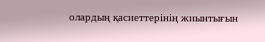олардың қасиеттерінің жиынтығын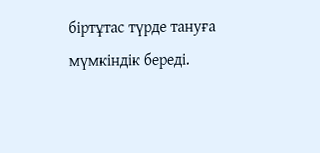біртұтас түрде тануға мүмкіндік береді.